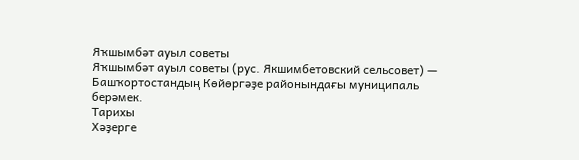Яҡшымбәт ауыл советы
Яҡшымбәт ауыл советы (рус. Якшимбетовский сельсовет) — Башҡортостандың Көйөргәҙе районындағы муниципаль берәмек.
Тарихы
Хәҙерге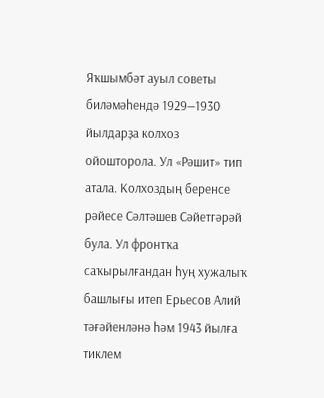Яҡшымбәт ауыл советы биләмәһендә 1929—1930 йылдарҙа колхоз ойошторола. Ул «Рәшит» тип атала. Колхоздың беренсе рәйесе Сәлтәшев Сәйетгәрәй була. Ул фронтҡа саҡырылғандан һуң хужалыҡ башлығы итеп Ерьесов Алий тәғәйенләнә һәм 1943 йылға тиклем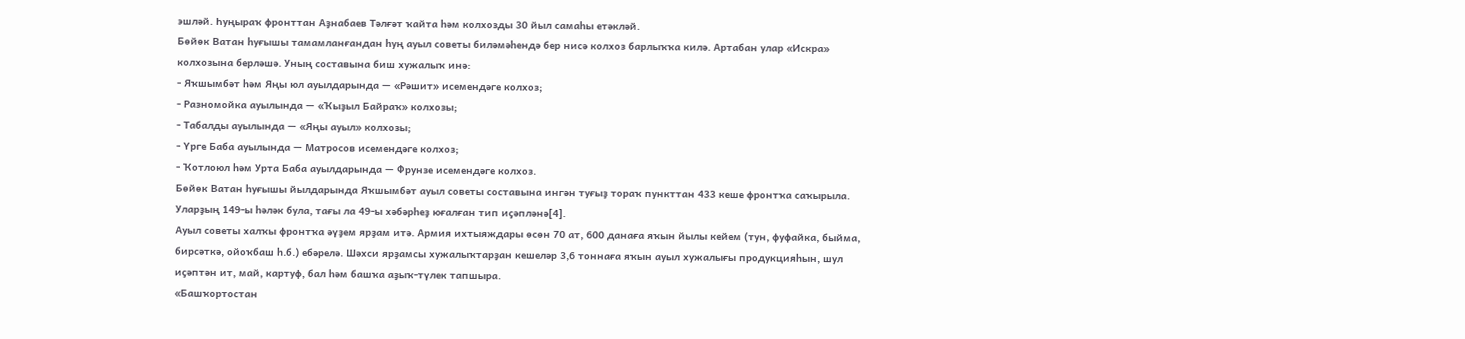эшләй. Һуңыраҡ фронттан Аҙнабаев Тәлғәт ҡайта һәм колхозды 30 йыл самаһы етәкләй.
Бөйөк Ватан һуғышы тамамланғандан һуң ауыл советы биләмәһендә бер нисә колхоз барлыҡҡа килә. Артабан улар «Искра» колхозына берләшә. Уның составына биш хужалыҡ инә:
- Яҡшымбәт һәм Яңы юл ауылдарында — «Рәшит» исемендәге колхоз;
- Разномойка ауылында — «Ҡыҙыл Байраҡ» колхозы;
- Табалды ауылында — «Яңы ауыл» колхозы;
- Үрге Баба ауылында — Матросов исемендәге колхоз;
- Ҡотлоюл һәм Урта Баба ауылдарында — Фрунзе исемендәге колхоз.
Бөйөк Ватан һуғышы йылдарында Яҡшымбәт ауыл советы составына ингән туғыҙ тораҡ пункттан 433 кеше фронтҡа саҡырыла. Уларҙың 149-ы һәләк була, тағы ла 49-ы хәбәрһеҙ юғалған тип иҫәпләнә[4].
Ауыл советы халҡы фронтҡа әүҙем ярҙам итә. Армия ихтыяждары өсөн 70 ат, 600 данаға яҡын йылы кейем (тун, фуфайка, быйма, бирсәткә, ойоҡбаш һ.б.) ебәрелә. Шәхси ярҙамсы хужалыҡтарҙан кешеләр 3,6 тоннаға яҡын ауыл хужалығы продукцияһын, шул иҫәптән ит, май, картуф, бал һәм башҡа аҙыҡ-түлек тапшыра.
«Башҡортостан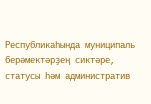Республикаһында муниципаль берәмектәрҙең сиктәре, статусы һәм административ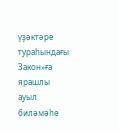үҙәктәре тураһындағы Закон»ға ярашлы ауыл биләмәһе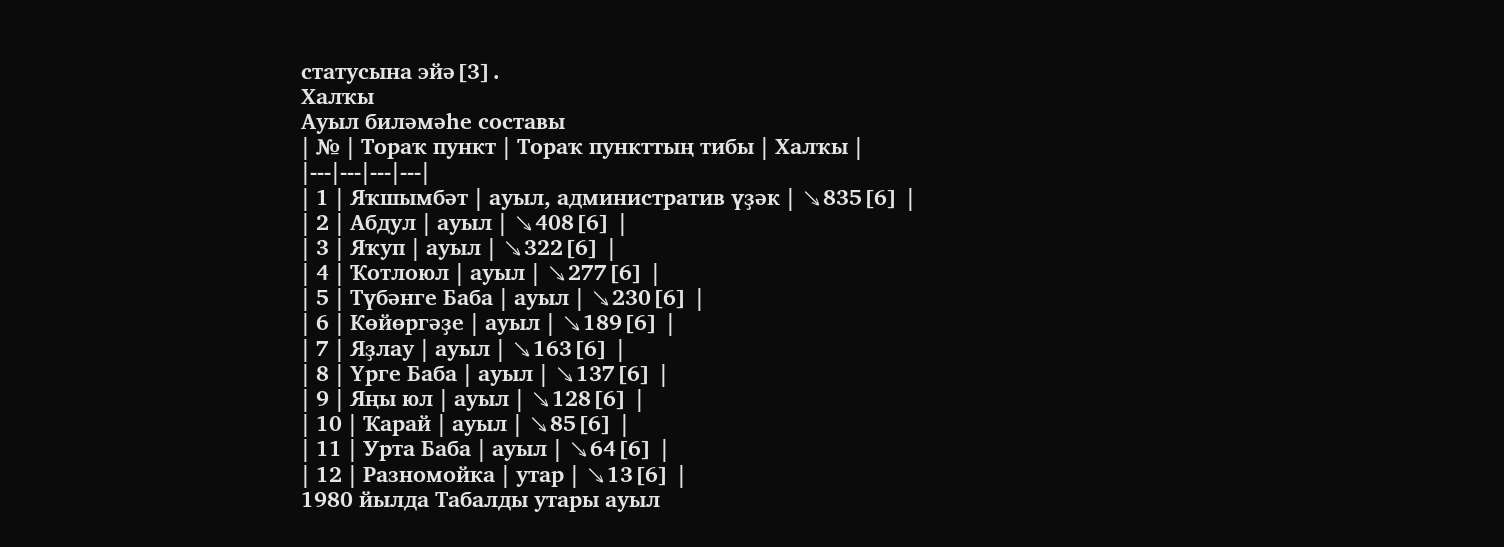статусына эйә[3].
Халҡы
Ауыл биләмәһе составы
| № | Тораҡ пункт | Тораҡ пункттың тибы | Халҡы |
|---|---|---|---|
| 1 | Яҡшымбәт | ауыл, административ үҙәк | ↘835[6] |
| 2 | Абдул | ауыл | ↘408[6] |
| 3 | Яҡуп | ауыл | ↘322[6] |
| 4 | Ҡотлоюл | ауыл | ↘277[6] |
| 5 | Түбәнге Баба | ауыл | ↘230[6] |
| 6 | Көйөргәҙе | ауыл | ↘189[6] |
| 7 | Яҙлау | ауыл | ↘163[6] |
| 8 | Үрге Баба | ауыл | ↘137[6] |
| 9 | Яңы юл | ауыл | ↘128[6] |
| 10 | Ҡарай | ауыл | ↘85[6] |
| 11 | Урта Баба | ауыл | ↘64[6] |
| 12 | Разномойка | утар | ↘13[6] |
1980 йылда Табалды утары ауыл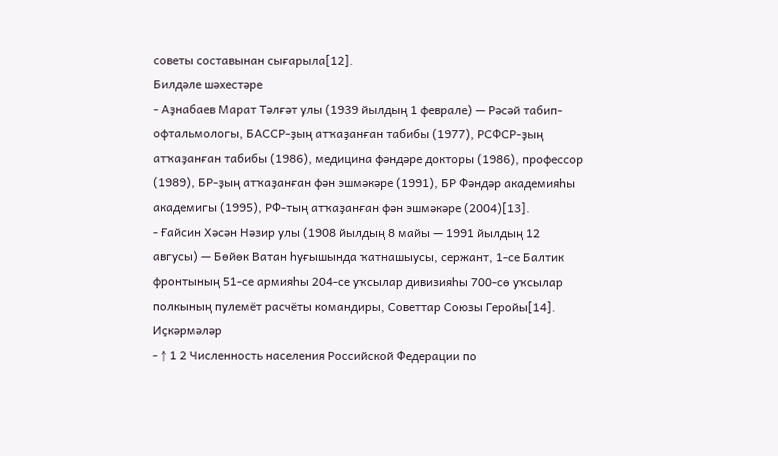советы составынан сығарыла[12].
Билдәле шәхестәре
- Аҙнабаев Марат Тәлғәт улы (1939 йылдың 1 феврале) — Рәсәй табип-офтальмологы, БАССР-ҙың атҡаҙанған табибы (1977), РСФСР-ҙың атҡаҙанған табибы (1986), медицина фәндәре докторы (1986), профессор (1989), БР-ҙың атҡаҙанған фән эшмәкәре (1991), БР Фәндәр академияһы академигы (1995), РФ-тың атҡаҙанған фән эшмәкәре (2004)[13].
- Ғайсин Хәсән Нәзир улы (1908 йылдың 8 майы — 1991 йылдың 12 авгусы) — Бөйөк Ватан һуғышында ҡатнашыусы, сержант, 1-се Балтик фронтының 51-се армияһы 204-се уҡсылар дивизияһы 700-сө уҡсылар полкының пулемёт расчёты командиры, Советтар Союзы Геройы[14].
Иҫкәрмәләр
- ↑ 1 2 Численность населения Российской Федерации по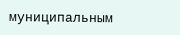муниципальным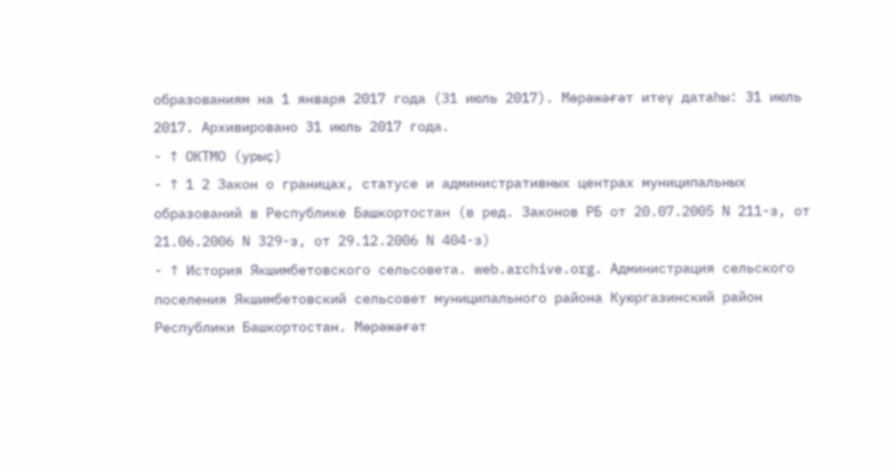образованиям на 1 января 2017 года (31 июль 2017). Мөрәжәғәт итеү датаһы: 31 июль 2017. Архивировано 31 июль 2017 года.
- ↑ ОКТМО (урыҫ)
- ↑ 1 2 Закон о границах, статусе и административных центрах муниципальных образований в Республике Башкортостан (в ред. Законов РБ от 20.07.2005 N 211-з, от 21.06.2006 N 329-з, от 29.12.2006 N 404-з)
- ↑ История Якшимбетовского сельсовета. web.archive.org. Администрация сельского поселения Якшимбетовский сельсовет муниципального района Куюргазинский район Республики Башкортостан. Мөрәжәғәт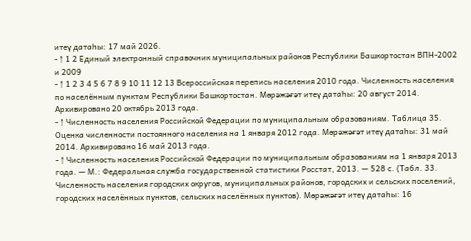итеү датаһы: 17 май 2026.
- ↑ 1 2 Единый электронный справочник муниципальных районов Республики Башкортостан ВПН-2002 и 2009
- ↑ 1 2 3 4 5 6 7 8 9 10 11 12 13 Всероссийская перепись населения 2010 года. Численность населения по населённым пунктам Республики Башкортостан. Мөрәжәғәт итеү датаһы: 20 август 2014. Архивировано 20 октябрь 2013 года.
- ↑ Численность населения Российской Федерации по муниципальным образованиям. Таблица 35. Оценка численности постоянного населения на 1 января 2012 года. Мөрәжәғәт итеү датаһы: 31 май 2014. Архивировано 16 май 2013 года.
- ↑ Численность населения Российской Федерации по муниципальным образованиям на 1 января 2013 года. — М.: Федеральная служба государственной статистики Росстат, 2013. — 528 с. (Табл. 33. Численность населения городских округов, муниципальных районов, городских и сельских поселений, городских населённых пунктов, сельских населённых пунктов). Мөрәжәғәт итеү датаһы: 16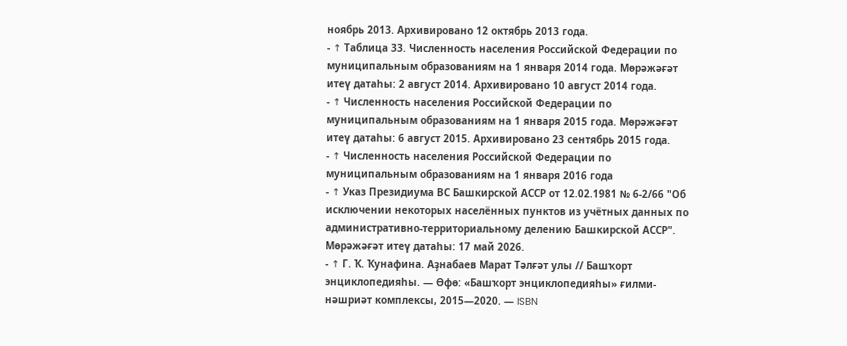ноябрь 2013. Архивировано 12 октябрь 2013 года.
- ↑ Таблица 33. Численность населения Российской Федерации по муниципальным образованиям на 1 января 2014 года. Мөрәжәғәт итеү датаһы: 2 август 2014. Архивировано 10 август 2014 года.
- ↑ Численность населения Российской Федерации по муниципальным образованиям на 1 января 2015 года. Мөрәжәғәт итеү датаһы: 6 август 2015. Архивировано 23 сентябрь 2015 года.
- ↑ Численность населения Российской Федерации по муниципальным образованиям на 1 января 2016 года
- ↑ Указ Президиума ВС Башкирской АССР от 12.02.1981 № 6-2/66 "Об исключении некоторых населённых пунктов из учётных данных по административно-территориальному делению Башкирской АССР". Мөрәжәғәт итеү датаһы: 17 май 2026.
- ↑ Г. Ҡ. Ҡунафина. Аҙнабаев Марат Тәлғәт улы // Башҡорт энциклопедияһы. — Өфө: «Башҡорт энциклопедияһы» ғилми-нәшриәт комплексы, 2015—2020. — ISBN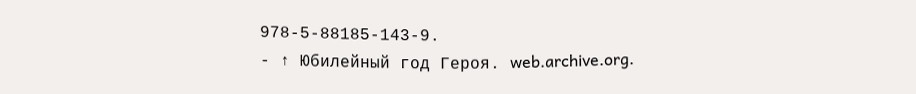978-5-88185-143-9.
- ↑ Юбилейный год Героя. web.archive.org.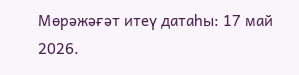Мөрәжәғәт итеү датаһы: 17 май 2026.